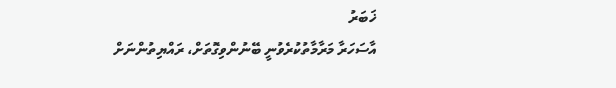ޚަބަރު
އާސަހަރާ މަރާމާތުކުރެވުނީ ބޭނުންވިގޮތަށް، ރައްޔިތުންނަށް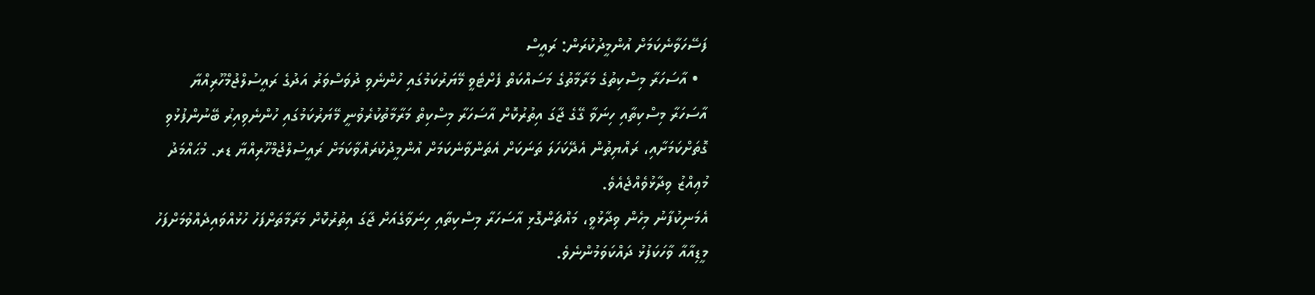ފަސޭހަވާނެކަމަށް އުންމީދުކުރަން: ރައީސް
  • އާސަހަރާ މިސްކިތުގެ މަރާމާތުގެ މަސައްކަތް ފެށްޓެވީ މޭޔަރުކަމުގައި ހުންނެވި ދުވަސްވަރު އަދުގެ ރައީސުލްޖުމްހޫރިއްޔާ
އާސަހަރާ މިސްކިތާއި ހިނަވާ ގޭގެ ޖާގަ އިތުރުކޮށް އާސަހަރާ މިސްކިތް މަރާމާތުކުރެވުނީ މޭޔަރުކަމުގައި ހުންނެވިއިރު ބޭނުންފުޅުވި ގޮތަށްކަމަށާއި، ރައްޔިތުން އެދޭކަހަލަ ތަނަކަށް އެތަންވާނެކަމަށް އުންމީދުކުރައްވާކަމަށް ރައީސުލްޖުމްހޫރިއްޔާ ޑރ. މުޙައްމަދު މުޢިއްޒު ވިދާޅުވެއްޖެއެވެ.
އެމަނިކުފާނު މިހެން ވިދާޅުވީ، މައްޗަންގޮޅި އާސަހަރާ މިސްކިތާއި ހިނަވާގެއަށް ޖާގަ އިތުރުކޮށް މަރާމާތަށްފަހު ހުޅުއްވައިދެއްވުމަށްފަހު މީޑިއާއާ ވާހަކަފުޅު ދައްކަވަމުންނެވެ.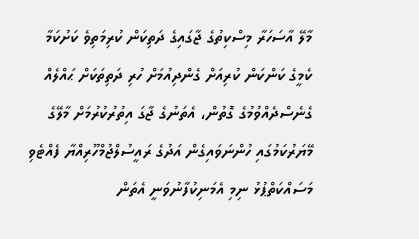މާލޭ އާސަހަރާ މިސްކިތުގެ ޖާގައިގެ ދަތިކަން ކުރިމަތިވެ ކަށުކަމާ ކެމީގެ ކަންކަން ކުރިއަށް ގެންދިއުމަށް ހުރި ދަތިތަކަށް ޙައްލެއް ގެނެސްދެއްވުމުގެ ގޮތުން، އެތަނުގެ ޖާގަ އިތުރުކުރުމަށް މާލޭގެ މޭޔަރުކަމުގައި ހުންނަވައިގެން އަދުގެ ރައީސުލްޖުމްހޫރިއްޔާ ފެއްޓެވި މަސައްކަތްޕުޅު ނިމި އެމަނިކުފާނުވަނީ އެތަން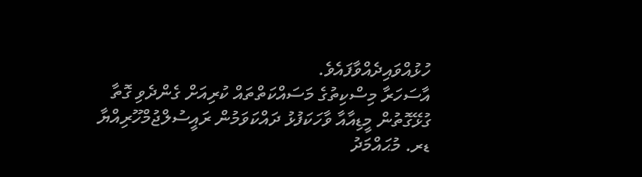ހުޅުއްވައިދެއްވާފައެވެ.
އާސަހަރާ މިސްކިތުގެ މަސައްކަތްތައް ކުރިއަށް ގެންދެވި ގޮތާ ގުޅޭގޮތުން މީޑިއާއާ ވާހަކަފުޅު ދައްކަވަމުން ރައީސުލްޖުމްހޫރިއްޔާ ޑރ. މުޙައްމަދު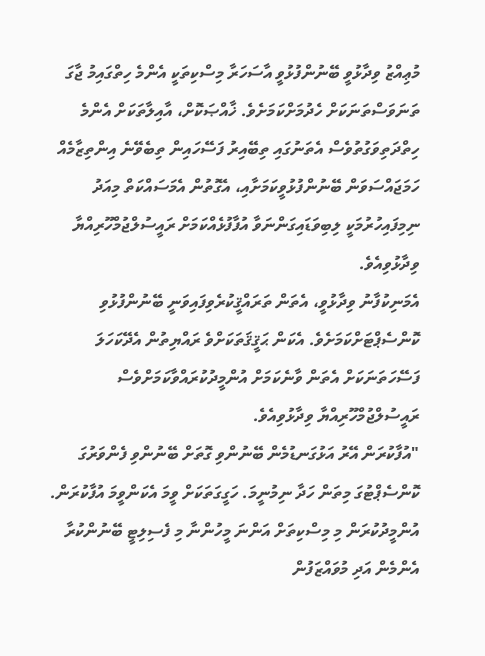މުޢިއްޒު ވިދާޅުވީ ބޭނުންފުޅުވީ އާސަހަރާ މިސްކިތަކީ އެންމެ ހިތްގައިމު ޖާގަ ތަނަވަސްތަނަކަށް ހެދުމަށްކަމަށެވެ. ޚާއްޞަކޮށް، އާއިލާތަކަށް އެންމެ ހިތްދަތިވަގުތުވެސް އެތަނުގައި ތިބޭއިރު ފަސޭހައިން ތިބެވޭނެ އިންތިޒާމެއް ހަމަޖައްސަވަން ބޭނުންފުޅުވީކަމަށާއި، އެގޮތުން އެމަސައްކަތް މިއަދު ނިމިފައިހުރުމަކީ ލިބިވަޑައިގަންނަވާ އުފާފުޅެއްކަމަށް ރައީސުލްޖުމްހޫރިއްޔާ ވިދާޅުވިއެވެ.
އެމަނިކުފާނު ވިދާޅުވީ، އެތަން ތަރައްޤީކުރެވިފައިވަނީ ބޭނުންފުޅުވި ކޮންސެޕްޓަށްކަމަށެވެ. އެކަން ޙަޤީޤަތަކަށްވެ ރައްޔިތުން އެދޭކަހަލަ ފަސޭހަތަނަކަށް އެތަން ވާނެކަމަށް އުންމީދުކުރައްވާކަމަށްވެސް ރައީސުލްޖުމްހޫރިއްޔާ ވިދާޅުވިއެވެ.
"އުފާކުރަން އޭރު އަޅުގަނޑުމެން ބޭނުންވި ގޮތަށް ބޭނުންވި ފެންވަރުގަ ކޮންސެޕްޓުގަ މިތަން ހަދާ ނިމުނީމަ. ހަގީގަތަކަށް ވީމަ އެކަންވީމަ އުފާކުރަން. އުންމީދުކުރަން މި މިސްކިތަށް އަންނަ މީހުންނާ މި ފެސިލިޓީ ބޭނުންކުރާ އެންމެން އަދި މުވައްޒަފުން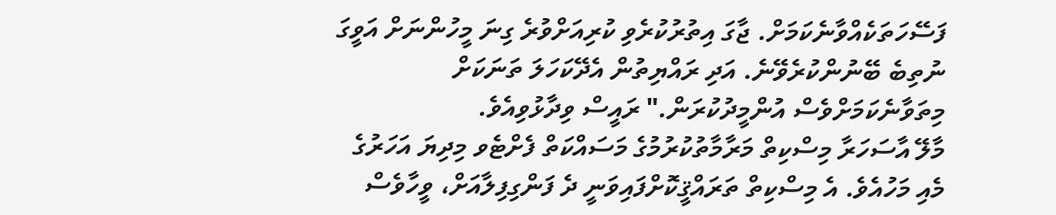ފަސޭހަތަކެއްވާނެކަމަށް. ޖާގަ އިތުރުކުރެވި ކުރިއަށްވުރެ ގިނަ މީހުންނަށް އަވީގަ ނުތިބެ ބޭނުންކުރެވޭނެ. އަދި ރައްޔިތުން އެދޭކަހަލަ ތަނަކަށް މިތަވާނެކަމަށްވެސް އުންމީދުކުރަން." ރައީސް ވިދާޅުވިއެވެ.
މާލޭ އާސަހަރާ މިސްކިތް މަރާމާތުކުރުމުގެ މަސައްކަތް ފެށްޓެވ މިދިޔަ އަހަރުގެ މެއި މަހުއެވެ. އެ މިސްކިތް ތަރައްޤީކޮށްފައިވަނީ ދެ ފަންގިފިލާއަށް، ވީހާވެސް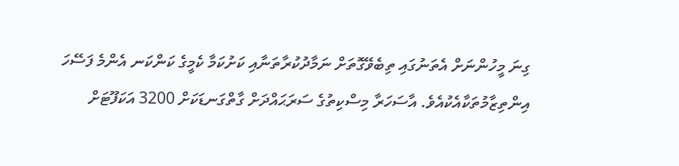ގިނަ މީހުންނަށް އެތަނުގައި ތިބެވޭގޮތަށް ނަމާދުކުރާތަނާއި ކަށުކަމާ ކެމީގެ ކަންކަނ އެންމެ ފަސޭހަ އިންތިޒާމުތަކާއެކުއެވެ. އާސަހަރާ މިސްކިތުގެ ސަރަޙައްދަށް ގާތްގަނޑަކަށް 3200 އަކަފޫޓަށް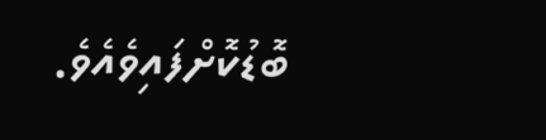ބޮޑުކޮށްފައިވެއެވެ.